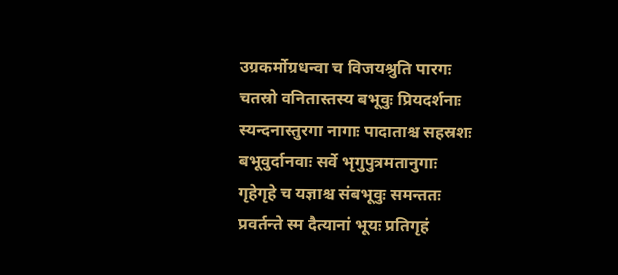उग्रकर्मोग्रधन्वा च विजयश्रुति पारगः
चतस्रो वनितास्तस्य बभूवुः प्रियदर्शनाः
स्यन्दनास्तुरगा नागाः पादाताश्च सहस्रशः
बभूवुर्दानवाः सर्वे भृगुपुत्रमतानुगाः
गृहेगृहे च यज्ञाश्च संबभूवुः समन्ततः
प्रवर्तन्ते स्म दैत्यानां भूयः प्रतिगृहं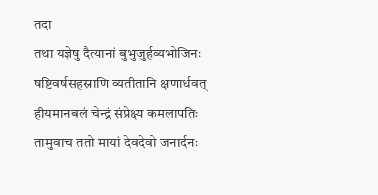तदा
तथा यज्ञेषु दैत्यानां बुभुजुर्हव्यभोजिनः
षष्टिवर्षसहस्राणि व्यतीतानि क्षणार्धवत्
हीयमानबलं चेन्द्रं संप्रेक्ष्य कमलापतिः
तामुवाच ततो मायां देवदेवो जनार्दनः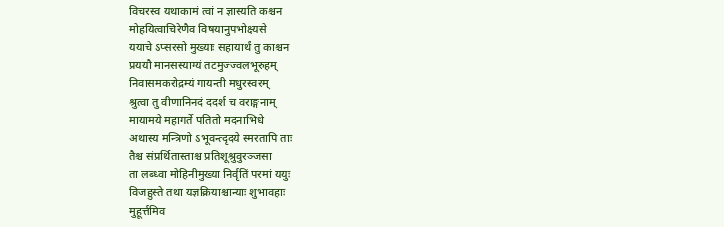विचरस्व यथाकामं त्वां न ज्ञास्यति कश्चन
मोहयित्वाचिरेणैव विषयानुपभोक्ष्यसे
ययाचे ऽप्सरसो मुख्याः सहायार्थं तु काश्चन
प्रययौ मानसस्याग्यं तटमुज्ज्वलभूरुहम्
निवासमकरोद्रम्यं गायन्ती मधुरस्वरम्
श्रुत्वा तु वीणानिनदं ददर्श च वराङ्गनाम्
मायामये महागर्ते पतितो मदनाभिधे
अथास्य मन्त्रिणो ऽभूवन्त्दृदये स्मरतापि ताः
तैश्च संप्रर्थितास्ताश्च प्रतिशूश्रुवुरञ्जसा
ता लब्ध्वा मोहिनीमुख्या निर्वृतिं परमां ययुः
विजहुस्ते तथा यज्ञक्रियाश्चान्याः शुभावहाः
मुहूर्त्तमिव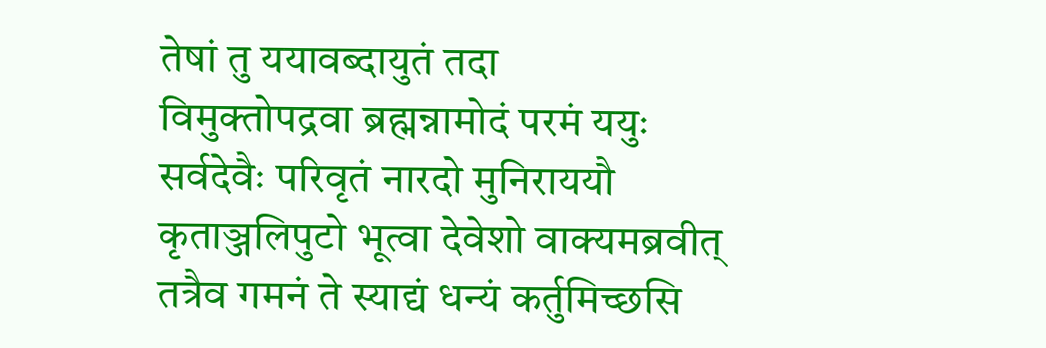तेषां तु ययावब्दायुतं तदा
विमुक्तोपद्रवा ब्रह्मन्नामोदं परमं ययुः
सर्वदेवैः परिवृतं नारदो मुनिराययौ
कृताञ्जलिपुटो भूत्वा देवेशो वाक्यमब्रवीत्
तत्रैव गमनं ते स्याद्यं धन्यं कर्तुमिच्छसि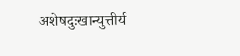अशेषदुःखान्युत्तीर्य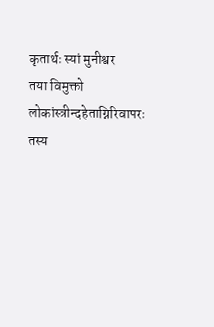कृतार्थः स्यां मुनीश्वर
तया विमुक्तो लोकांस्त्रीन्दहेताग्निरिवापरः
तस्य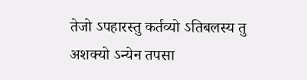तेजो ऽपहारस्तु कर्तव्यो ऽतिबलस्य तु
अशक्यो ऽन्येन तपसा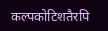कल्पकोटिशतैरपि